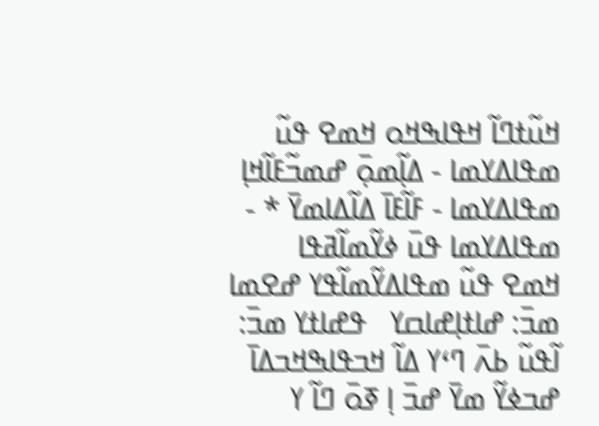ߞߎ߬ߙߣߊ߬ ߞߟߊߒߞߋ ߞߘߐ ߟߎ߬ ߘߟߊߡߌߘߊ - ߡߊ߲߬ߘߋ߲߫ ߝߘߏ߬ߓߊ߬ߞߊ߲ ߘߟߊߡߌߘߊ - ߓߊ߬ߓߊ߫ ߡߊ߬ߡߊߘߌ߫ * - ߘߟߊߡߌߘߊ ߟߎ߫ ߦߌ߬ߘߊ߬ߥߟߊ
ߞߘߐ ߟߎ߬ ߘߟߊߡߌ߬ߘߊ߬ߟߌ ߝߐߘߊ ߘߏ߫: ߝߊߙߊ߲ߝߊߛߌ   ߟߝߊߙߌ ߘߏ߫:
ߊ߬ߟߎ߬ ߕߍ߫ ߣߵߌ ߡߊ߬ ߞߏߟߊߒߞߏߡߊ߫ ߝߏߦߌ߬ ߘߌ߫ ߝߏ߫ ߊ߲ ߧߋ߫ ߣߊ߬ ߌ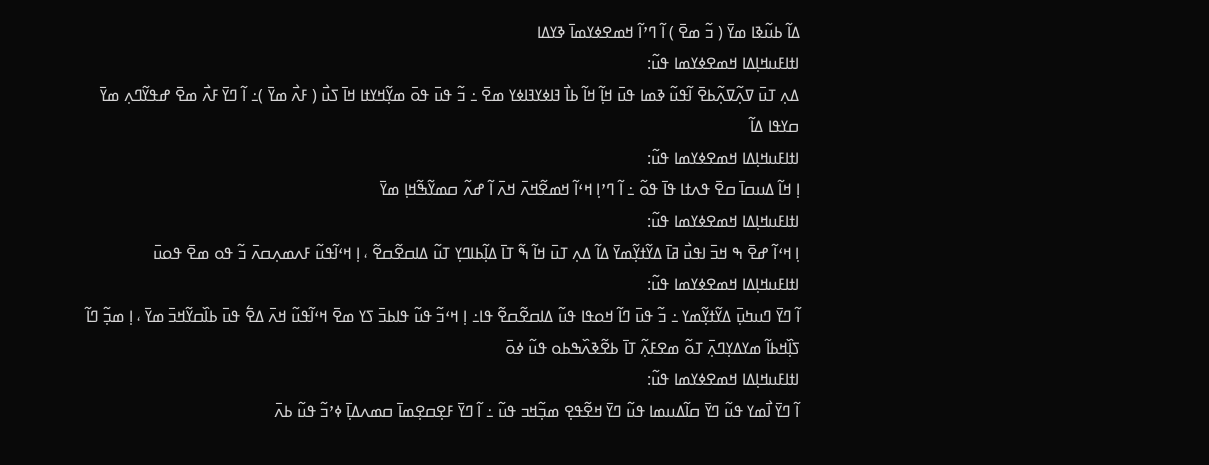ߡߊ߬ ߕߎ߬ߢߊ ߘߌ߫ ( ߏ߬ ߘߐ߫ ) ߊ߬ ߣߴߊ߬ ߞߘߐߦߌߘߊ߫ ߢߌߡߊ
ߊߙߊߓߎߞߊ߲ߡߊ ߞߘߐߦߌߘߊ ߟߎ߬:
ߡߍ߲ ߠߎ߫ ߜߍ߲߬ߜߍ߲߬ߕߐ߫ ߊ߬ߟߎ߬ ߢߘߊ ߟߎ߫ ߞߊ߲߬ ߞߊ߬ ߕߊ߯ ߔߊߦߌߔߊߦߌ ߘߐ߫ ߸ ߏ߬ ߟߎ߫ ߟߋ߫ ߘߌ߲߬ߞߌߙߊ ߞߊ߫ ߖߎ߯ ( ߓߍ߯ ߘߌ߫ )߸ ߊ߬ ߣߌ߫ ߓߍ߯ ߘߐ߫ ߝߟߌ߬ߣߍ߲ ߘߌ߫ ߛߌߟߊ ߡߊ߬
ߊߙߊߓߎߞߊ߲ߡߊ ߞߘߐߦߌߘߊ ߟߎ߬:
ߊ߲ ߞߊ߬ ߡߎߛߊ߫ ߛߐ߫ ߟߍߙߊ ߟߊ߫ ߟߋ߬ ߸ ߊ߬ ߣߴߊ߲ ߞߵߊ߬ ߞߘߐ߬ߞߍ߫ ߞߍ߫ ߊ߬ ߝߍ߬ ߛߘߌ߬ߒ߬ߞߊ߲ ߘߌ߫
ߊߙߊߓߎߞߊ߲ߡߊ ߞߘߐߦߌߘߊ ߟߎ߬:
ߊ߲ ߞߵߊ߬ ߝߐ߫ ߒ ߞߏ߫ ߊߟߎ߯ ߥߊ߫ ߡߌ߬ߙߌ߲߬ߘߌ߫ ߡߊ߬ ߡߍ߲ ߠߎ߫ ߞߊ߬ ߒ߬ ߠߊ߫ ߡߊ߲߬ߕߊߣߌ߲ ߠߎ߬ ߡߊߛߐ߬ߛߐ߬ ، ߊ߲ ߞߵߊ߬ߟߎ߬ ߓߍߘߍ߲ߛߍ߫ ߏ߬ ߟߋ ߘߐ߫ ߟߋߎ߫
ߊߙߊߓߎߞߊ߲ߡߊ ߞߘߐߦߌߘߊ ߟߎ߬:
ߊ߬ ߣߌ߫ ߣߎߤߎ߲߫ ߡߌ߬ߙߌ߲߬ߘߌ ߸ ߏ߬ ߟߎ߫ ߣߊ߬ ߞߋߟߊ ߟߎ߬ ߡߊߛߐ߬ߛߐ߬ ߟߊ߸ ߊ߲ ߞߵߏ߬ ߟߎ߬ ߟߊߕߏ߫ ߖߌ ߘߐ߫ ߞߵߊ߬ߟߎ߬ ߞߍ߫ ߡߐ߱ ߟߎ߫ ߕߊ߰ߛߌ߬ߞߏ߫ ߘߌ߫ ، ߊ߲ ߘߏ߲߬ ߣߊ߬ ߖߊ߲߰ߞߕߊ߬ ߘߌߡߌ߲ߣߍ߲߫ ߠߋ߬ ߘߐߓߍ߲߬ ߠߊ߫ ߕߐ߬ߢߍ߰ߒߕߋ ߟߎ߬ ߦߋ߫
ߊߙߊߓߎߞߊ߲ߡߊ ߞߘߐߦߌߘߊ ߟߎ߬:
ߊ߬ ߣߌ߫ ߊ߯ߘߌ ߟߎ߬ ߣߌ߫ ߛߊ߬ߡߎߘߊ ߟߎ߬ ߣߌ߫ ߞߐ߬ߟߐ߲ ߘߏ߲߬ߞߏ ߟߎ߬ ߸ ߊ߬ ߣߌ߫ ߓߐ߲ߛߐ߲ߘߊ߫ ߛߘߍߡߊ߲߫ ߦߴߏ߬ ߟߎ߬ ߕߍ߫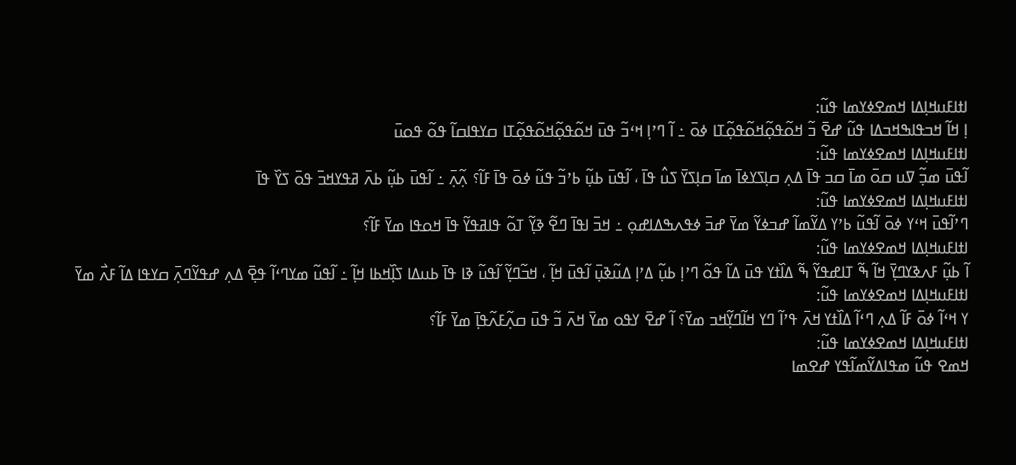ߊߙߊߓߎߞߊ߲ߡߊ ߞߘߐߦߌߘߊ ߟߎ߬:
ߊ߲ ߞߊ߬ ߞߏߟߊߒߞߏߡߊ ߟߎ߬ ߝߐ߫ ߏ߬ ߞߋ߬ߟߋ߲߬ߞߋ߬ߟߋ߲߬ߠߊ ߦߋ߫ ߸ ߊ߬ ߣߴߊ߲ ߞߵߏ߬ ߟߎ߫ ߞߋ߬ߟߋ߲߬ߞߋ߬ߟߋ߲߬ߠߊ ߛߌߟߊߛߊ߬ ߟߋ߬ ߟߋߎ߫
ߊߙߊߓߎߞߊ߲ߡߊ ߞߘߐߦߌߘߊ ߟߎ߬:
ߊ߬ߟߎ߫ ߘߏ߲߬ ߜߎ ߛߋ߫ ߘߊ߫ ߛߏ ߟߊ߫ ߡߍ߲ ߛߊ߲ߖߌߦߊ߫ ߘߊ߫ ߛߊ߲ߖߌ߫ ߖߎ߮ ߟߊ߫ ، ߊ߬ߟߎ߫ ߕߎ߲߬ ߕߴߏ߬ ߟߎ߬ ߦߋ߫ ߟߊ߫ ߓߊ߬؟ ߍ߲߬ߍ߲߫ ߸ ߊ߬ߟߎ߫ ߕߎ߲߬ ߕߍ߫ ߥߟߌߞߏ߫ ߟߋ߫ ߖߌ߰ ߟߊ߫
ߊߙߊߓߎߞߊ߲ߡߊ ߞߘߐߦߌߘߊ ߟߎ߬:
ߣߴߊ߬ߟߎ߫ ߞߵߌ ߦߋ߫ ߊ߬ߟߎ߬ ߕߴߌ ߡߌ߬ߘߊ߬ ߝߏߦߌ߬ ߘߌ߫ ߝߏ߫ ߦߟߍߒߡߊߝߋ߲ ߸ ߞߏ߫ ߊߟߊ߫ ߣߐ߬ ߢߌ߲߬ ߠߋ߬ ߟߊߥߟߌ߬ ߟߊ߫ ߞߋߟߊ ߘߌ߫ ߓߊ߬؟
ߊߙߊߓߎߞߊ߲ߡߊ ߞߘߐߦߌߘߊ ߟߎ߬:
ߊ߬ ߕߎ߲߬ ߓߍߢߌߣߌ߲߫ ߞߊ߬ ߒ߬ ߠߊߝߟߌ߬ ߒ߬ ߡߊ߰ߙߌ ߟߎ߫ ߡߊ߬ ߟߋ߬ ߣߴߊ߲ ߕߎ߲߬ ߡߴߊ߲ ߡߎ߬ߢߎ߲߫ ߊ߬ߟߎ߫ ߞߊ߲߬ ، ߞߏ߬ߣߌ߲߬ ߊ߬ߟߎ߬ ߢߊ ߟߊ߫ ߕߎߡߊ ߖߊ߲߰ߞߕߊ ߞߊ߲߬ ߸ ߊ߬ߟߎ߬ ߘߌߣߵߊ߬ ߟߐ߲߫ ߡߍ߲ ߝߟߌ߬ߣߍ߲߫ ߛߌߟߊ ߡߊ߬ ߓߍ߯ ߘߌ߫
ߊߙߊߓߎߞߊ߲ߡߊ ߞߘߐߦߌߘߊ ߟߎ߬:
ߌ ߞߵߊ߬ ߦߋ߫ ߓߊ߬ ߡߍ߲ ߣߵߊ߬ ߡߊ߰ߙߌ ߞߍ߫ ߟߴߊ߬ ߣߌ ߞߊ߬ߣߌ߲߬ߞߏ ߘߌ߫؟ ߊ߬ ߝߐ߫ ߌߟߋ ߘߌ߫ ߞߍ߫ ߏ߬ ߟߎ߫ ߛߍ߲߬ߓߍ߬ߟߊ߲߫ ߘߌ߫ ߓߊ߬؟
ߊߙߊߓߎߞߊ߲ߡߊ ߞߘߐߦߌߘߊ ߟߎ߬:
ߞߘߐ ߟߎ߬ ߘߟߊߡߌ߬ߘߊ߬ߟߌ ߝߐߘߊ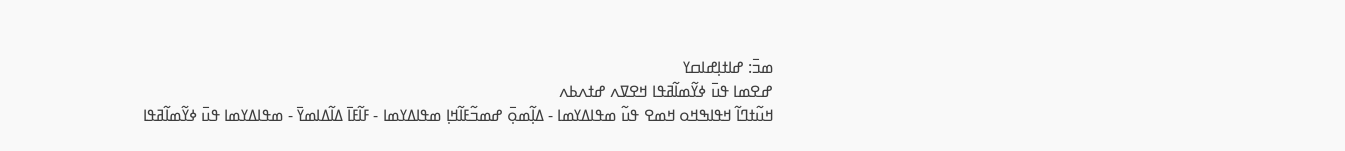ߘߏ߫: ߝߊߙߊ߲ߝߊߛߌ
ߝߐߘߊ ߟߎ߫ ߦߌ߬ߘߊ߬ߥߟߊ ߞߐߜߍ ߝߙߍߕߍ
ߞߎ߬ߙߣߊ߬ ߞߟߊߒߞߋ ߞߘߐ ߟߎ߬ ߘߟߊߡߌߘߊ - ߡߊ߲߬ߘߋ߲߫ ߝߘߏ߬ߓߊ߬ߞߊ߲ ߘߟߊߡߌߘߊ - ߓߊ߬ߓߊ߫ ߡߊ߬ߡߊߘߌ߫ - ߘߟߊߡߌߘߊ ߟߎ߫ ߦߌ߬ߘߊ߬ߥߟߊ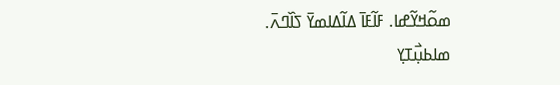ߘߋ߬ߞߌ߬ߝߊ. ߓߊ߬ߓߊ߫ ߡߊ߬ߡߊߘߌ߫ ߖߊ߰ߣߍ߫.
ߘߊߕߎ߲߯ߠߌ߲